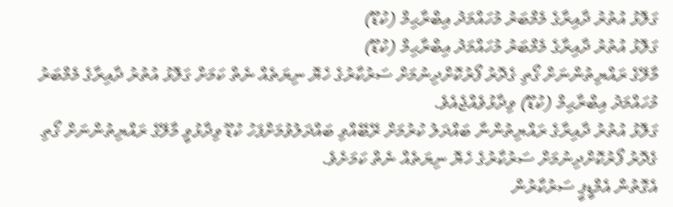ގަލޮޅު އުތުރު ދާއިރާގެ މެމްބަރު މުހައްމަދު އިބްރާޙިމް (ކުޑޫ)
ގަލޮޅު އުތުރު ދާއިރާގެ މެމްބަރު މުހައްމަދު އިބްރާޙިމް (ކުޑޫ)
މާލޭގެ ރައްޔިތުންނަށް ގޯތި ގެދޮރު ފޯރުކޮށްދިނުމަށް ސަރުކާރުގެ ހެޔޮ ނިޔަތެއް ނެތް ކަމަށް ގަލޮޅު އުތުރު ދާއިރާގެ މެމްބަރު މުހައްމަދު އިބްރާޙިމް (ކުޑޫ) ވިދާޅުވެއްޖެއެވެ.
ގަލޮޅު އުތުރު ދާއިރާގެ ރައްޔިތުންނާ ބައްދަލު ކުރުމަށް ރޭބޭއްވި ބައްދަލުވުމަށްފަހު ކުޑޫ ވިދާޅުވީ މާލޭގެ ރައްޔިތުންނަށް ގޯތި ގެދޮރު ފޯރުކޮށްދިނުމަށް ސަރުކާރުގެ ހެޔޮ ނިޔަތެއް ނެތް ކަމަށެވެ.
އެގޮތުން އެމްޑީޕީ ސަރުކާރުން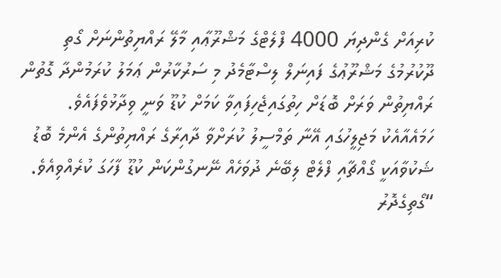ކުރިއަށް ގެންދިޔަ 4000 ފްލެޓްގެ މަޝްރޫޢާއި މާލޭ ރައްޔިތުންނަށް ގޯތި ދޫކުރުމުގެ މަޝްރޫޢުގެ ފައިނަލް ލިސްޓާމެދު މި ސަރުކާރުން ޢަމަލު ކުރަމުންދާ ގޮތުން ރައްޔިތުން ވަރަށް ބޮޑަށް ހިތުގައިޖެހިފައިވާ ކަމަށް ކުޑޫ ވަނީ ވިދާޅުވެފައެވެ.
ހަމައެއާއެކު މަޖިލީހުގައި އޭނާ ތަމްސީލު ކުރަށްވާ ދާއިރާގެ ރައްޔިތުންގެ އެންމެ ބޮޑު ޝަކުވާއަކީ ގޯއްޗާއި ފްލެޓް ލިބޭނެ ދުވަހެއް ނޭނގުންކަން ކުޑޫ ފާހަގަ ކުރެއްވިއެވެ.
“ގޯތިގެދޮރު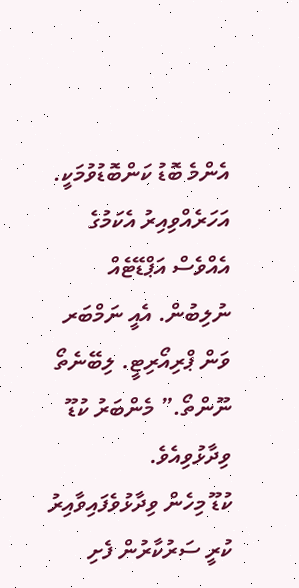އެންމެ ބޮޑު ކަންބޮޑުވުމަކީ. އަހަރެއްވިއިރު އެކަމުގެ އެއްވެސް އަޕްޑޭޓެއް ނުލިބުން. އެއީ ނަމްބަރ ވަން ޕްރިއޯރިޓީ. ލިބޭނެތޯ ނޫންތޯ.” މެންބަރު ކުޑޫ ވިދާޅުވިއެވެ.
ކުޑޫ މިހެން ވިދާޅުވެފައިވާއިރު ކުރީ ސަރުކާރުން ފެށި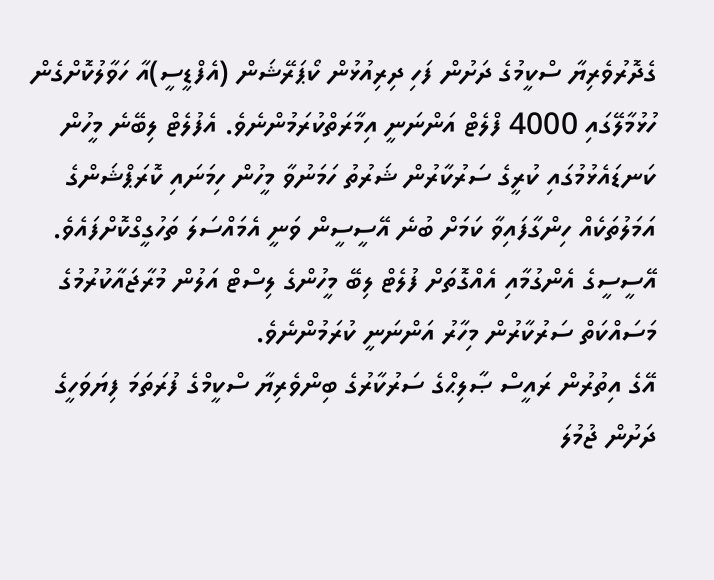ގެދޮރުވެރިޔާ ސްކީމުގެ ދަށުން ފަހި ދިރިއުޅުން ކޯޕަރޭޝަން (އެފްޑީސީ)އާ ހަވާލުކޮށްގެން ހުޅުމާލޭގައި 4000 ފްލެޓް އަންނަނީ އިމާރަތްކުރަމުންނެވެ. އެފުލެޓް ލިބޭނެ މީހުން ކަނޑައެޅުމުގައި ކުރީގެ ސަރުކާރުން ޝަރުތު ހަމަނުވާ މީހުން ހިމަނައި ކޮރަޕްޝަންގެ އަމަލުތަކެއް ހިންގާފައިވާ ކަމަށް ބުނެ އޭސީސީން ވަނީ އެމައްސަލަ ތަހުގީގްކޮށްފައެވެ. އޭސީސީގެ އެންގުމާއި އެއްގޮތަށް ފުލެޓް ލިބޭ މީހުންގެ ލިސްޓް އަލުން މުރާޖައާކުރުމުގެ މަސައްކަތް ސަރުކާރުން މިހާރު އަންނަނީ ކުރަމުންނެވެ.
އޭގެ އިތުރުން ރައީސް ޞާލިޙްގެ ސަރުކާރުގެ ބިންވެރިޔާ ސްކީމްގެ ފުރަތަމަ ފިޔަވަހީގެ ދަށުން ޖުމުލަ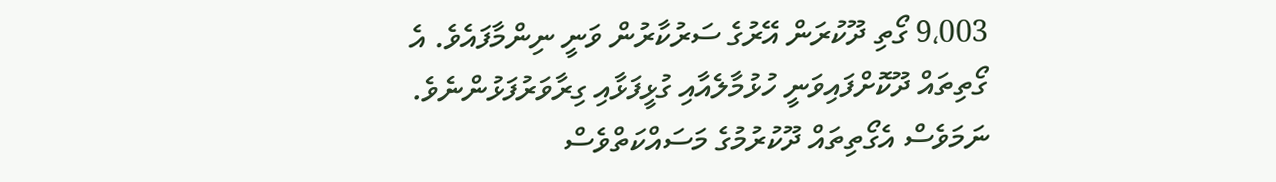9،003 ގޯތި ދޫކުރަން އޭރުގެ ސަރުކާރުން ވަނީ ނިންމާފައެވެ. އެ ގޯތިތައް ދޫކޮށްފައިވަނީ ހުޅުމާލެއާއި ގުޅީފަޅާއި ގިރާވަރުފަޅުންނެވެ. ނަމަވެސް އެގޯތިތައް ދޫކުރުމުގެ މަސައްކަތްވެސް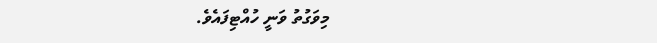މިވަގުތު ވަނީ ހުއްޓިފައެވެ.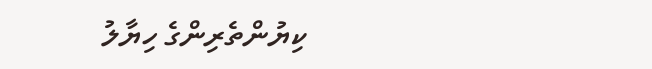ކިޔުންތެރިންގެ ހިޔާލު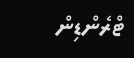ޓްރެންޑިން